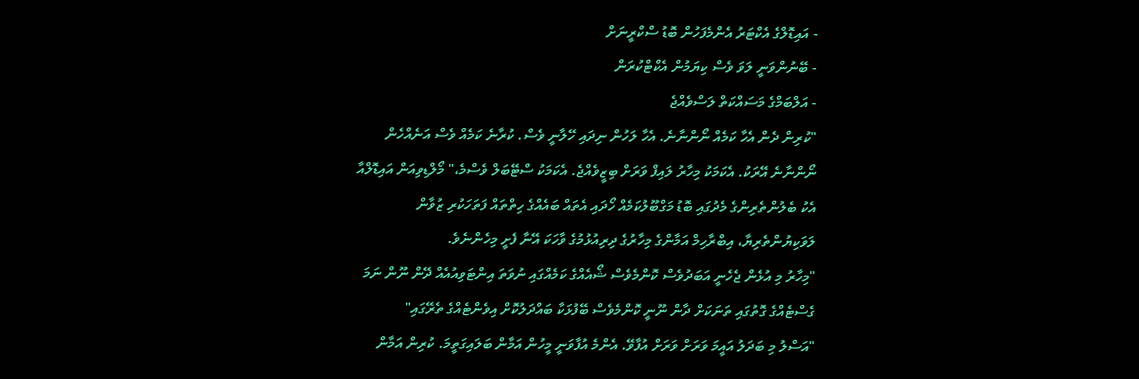- އައިޑޮލްގެ އެކްޓަރު އެންމެފަހުން ބޮޑު ސްކްރީނަށް
- ބޭނުންވަނީ ލަވަ ވެސް ކިޔަމުން އެކްޓްކުރަން
- އަލްބަމްގެ މަސައްކަތް ލަސްވެއްޖެ
"ކުރިން ދެން އެހާ ކަމެއް ނޯންނާނެ. އެހާ ލަހުން ނިދައި ހޭލާނީ ވެސް. ކުރާނެ ކަމެއް ވެސް އަނެއްހެން ނޯންނާނެ އޭރަކު. އެކަމަކު މިހާރު ލައިފް ވަރަށް ބިޒީވެއްޖެ. އެކަމަކު ސްޓޭބަލް ވެސްމެ،" މޯލްޑިވިއަން އައިޑޮލްއާ އެކު ބެލުންތެރިންގެ މެދުގައި ބޮޑު މަގްބޫލުކަމެއް ހޯދައި އެތައް ބައެއްގެ ހިތްތައް ފަތަހަކުރި ޒުވާން ލަވަކިޔުންތެރިޔާ، އިބްރާހިމް އަމާންގެ މިހާރުގެ ދިރިއުޅުމުގެ ވާހަކަ އޭނާ ފެށީ މިހެންނެވެ.
"މިހާރު މި އުޅެން ޖެހެނީ އަބަދުވެސް ކޮންމެވެސް ޝޯއެއްގެ ކަމެއްގައި ނުވަތަ އިންޓަވިއުއެއް ދޭން ނޫން ނަމަ ގެސްޓެއްގެ ގޮތުގައި ތަނަކަށް ދާން ނޫނީ ކޮންމެވެސް ބޭފުޅަކާ ބައްދަލުކޮށް އިވެންޓެއްގެ ތެރޭގައި"
"އަސްލު މި ބަދަލު އައީމަ ވަރަށް ވަރަށް އުފާވޭ. އެންމެ އުފާވަނީ މީހުން އަމާން ބަލައިގަތީމަ. ކުރިން އަމާން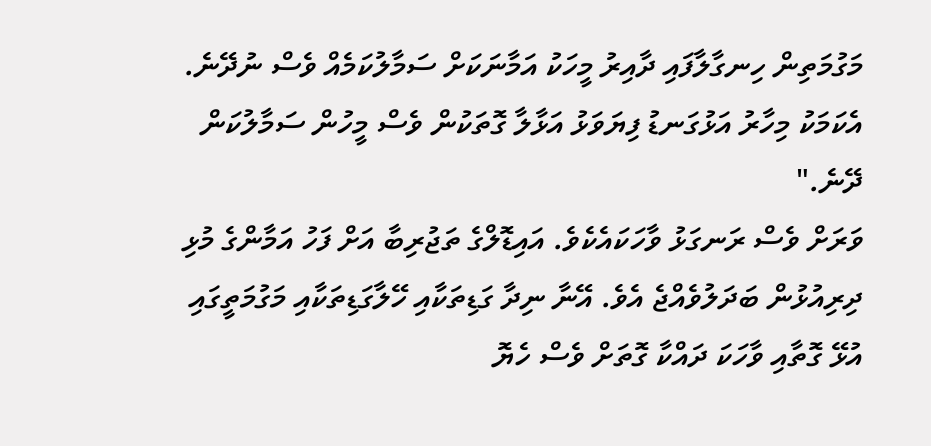މަގުމަތިން ހިނގާލާފައި ދާއިރު މީހަކު އަމާނަކަށް ސަމާލުކަމެއް ވެސް ނުދޭނެ. އެކަމަކު މިހާރު އަޅުގަނޑު ފިޔަވަޅު އަޅާލާ ގޮތަކުން ވެސް މީހުން ސަމާލުކަން ދޭނެ."
ވަރަށް ވެސް ރަނގަޅު ވާހަކައެކެވެ. އައިޑޮލްގެ ތަޖުރިބާ އަށް ފަހު އަމާންގެ މުޅި ދިރިއުޅުން ބަދަލުވެއްޖެ އެވެ. އޭނާ ނިދާ ގަޑިތަކާއި ހޭލާގަޑިތަކާއި މަގުމަތީގައި އުޅޭ ގޮތާއި ވާހަކަ ދައްކާ ގޮތަށް ވެސް ހެޔޮ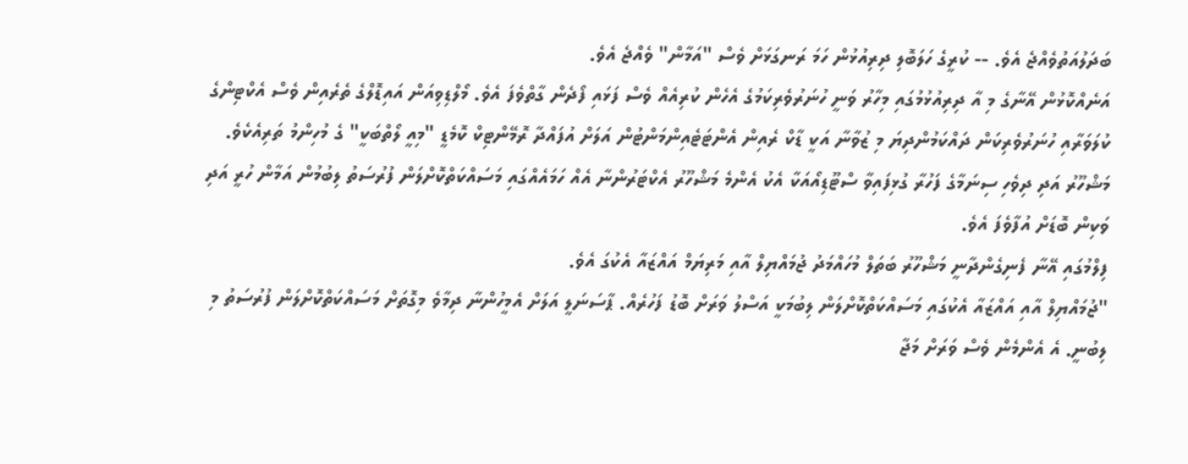ބަދަލުއަތުވެއްޖެ އެވެ. -- ކުރީގެ ހަލަބޮލި ދިރިއުޅުން ހަމަ ރަނގަޅަށް ވެސް "އަމާން" ވެއްޖެ އެވެ.
އަނެއްކޮޅުން އޭނާގެ މި އާ ދިރިއުޅުމުގައި މިހާރު ވަނީ ހުނަރުވެރިކަމުގެ އެހެން ކުރިއެއް ވެސް ފަޅައި ފޯދެން ގާތްވެފަ އެވެ. މޯލްޑިވިއަން އައިޑޮލްގެ ތެރެއިން ވެސް އެކްޓިންގެ ކުލަވަރާއި ހުނަރުވެރިކަން ދައްކަމުންދިޔަ މި ޒުވާނާ އަކީ ޑާކް ރެއިން އެންޓަޓެއިންމަންޓުން އަލަށް އުފައްދާ ރޮމޭންޓިކް ކޮމެޑީ "މިއީ ލޯތްބަކީ" ގެ މުހިންމު ތަރިއެކެވެ.
މަޝްހޫރު އަދި ދިވެހި ސިނަމާގެ ފަހުރާ ގުޅިފައިވާ ސްޓޫޑިއޯއަކާ އެކު އެންމެ މަޝްހޫރު އެކްޓަރުންނާ އެއް ހަމައެއްގައި މަސައްކަތްކޮށްލަން ފުރުސަތު ލިބުމުން އަމާން ހުރީ އަދި ވަކިން ބޮޑަށް އުފާވެފަ އެވެ.
ފިލްމުގައި އޭނާ ފެނިގެންދާނީ މަޝްހޫރު ބަތަލް މުހައްމަދު ޖުމައްޔިލް އާއި މަރިޔަމް އައްޒައާ އެކުގަ އެވެ.
"ޖުމައްޔިލް އާއި އައްޒައާ އެކުގައި މަސައްކަތްކޮށްލަން ލިބުމަކީ އަސްލު ވަރަށް ބޮޑު ފަހުރެއް. ޕާސަނަލީ އަލަށް އެމީހުންނާ ދިމާވެ މިގޮތަށް މަސައްކަތްކޮށްލަން ފުރުސަތު މި ލިބުނީ. އެ އެންމެން ވެސް ވަރަށް މަޖާ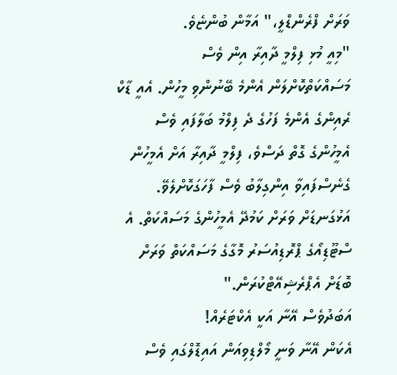ވަރަށް ފްރެންޑްލީ،" އަމާން ބުންޏެވެ.
"މިއީ މުޅި ފިލްމީ ދާއިރާ އިން ވެސް މަސައްކަތްކޮށްލަން އެންމެ ބޭނުންވި މީހުން. އެއީ ޑާކް ރެއިންގެ އެންމެ ފަހުގެ ދެ ފިލްމު ބަލާފައި ވެސް އެމީހުންގެ ގޮތް ދަސްވެ، ފިލްމީ ދާއިރާ އަށް އެމީހުން ގެނެސްފައިވާ އިންގިލާބު ވެސް ފާހަގަކޮށްލެވޭ. އަޅުގަނޑަށް ވަރަށް ކަމުދޭ އެމީހުންގެ މަސައްކަތް. އެ ސްޓޫޑިއޯގެ ޕްރޮޑިއުސަރު މޮގާގެ މަސައްކަތް ވަރަށް ބޮޑަށް އެޕްރެޝިއޭޓްކުރަން."
އަބަދުވެސް އޭނާ އަކީ އެކްޓަރެއް!
އެކަން އޭނާ ވަނީ މޯލްޑިވިއަން އައިޑޮލްގައި ވެސް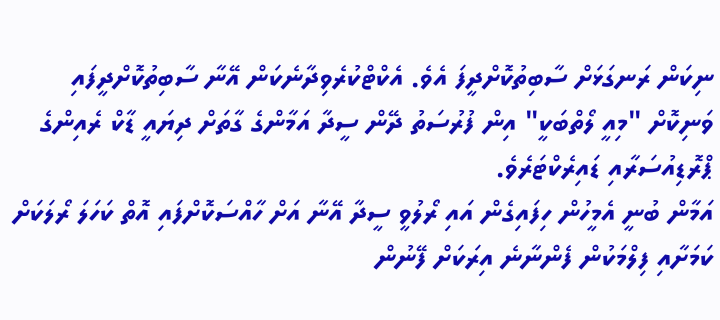ނިކަން ރަނގަޅަށް ސާބިތުކޮށްދީފަ އެވެ. އެކްޓްކުރެވިދާނެކަން އޭނާ ސާބިތުކޮށްދީފައި ވަނިކޮށް "މިއީ ލޯތްބަކީ" އިން ފުރުސަތު ދޭން ސީދާ އަމާންގެ ގާތަށް ދިޔައީ ޑާކް ރެއިންގެ ޕްރޮޑިއުސަރާއި ޑައިރެކްޓަރެވެ.
އަމާން ބުނީ އެމީހުން ހިފައިގެން އައި ރޯލުވީ ސީދާ އޭނާ އަށް ހާއްސަކޮށްފައި އޮތް ކަހަލަ ރޯލަކަށް ކަމަށާއި ފިލްމަކުން ފެންނާނެ އިރަކަށް ފޭނުން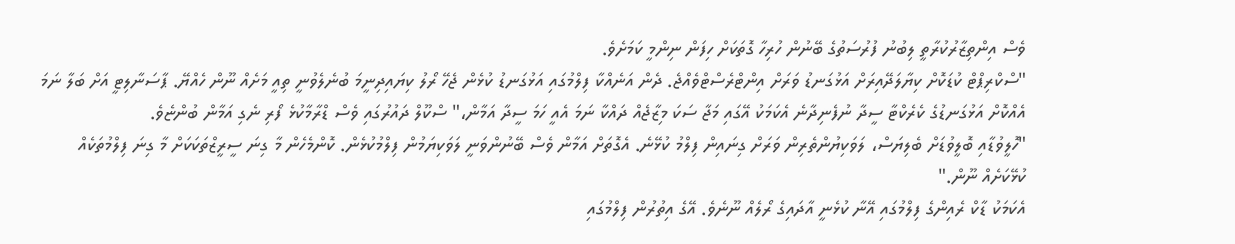ވެސް އިންތިޒާރުކުރާތީ ލިބުނު ފުރުސަތުގެ ބޭނުން ހުރިހާ ގޮތަކަށް ހިފަން ނިންމީ ކަމަށެވެ.
"ސްކްރިޕްޓް ކުޑަކޮށް ކިޔާލަދޭއިރަށް އަޅުގަނޑު ވަރަށް އިންޓްރެސްޓްވެއްޖެ. ދެން އަނެއްކާ ފިލްމުގައި އަޅުގަނޑު ކުޅެން ޖެހޭ ރޯލު ކިޔައިދިނީމަ ބުނެލެވުނީ ތިއީ މަށެއް ނޫން ހެއްޔޭ. ޕާސަނާލިޓީ އަށް ބަލާ ނަމަ އެއްކޮށް އަޅުގަނޑުގެ ކެރެކްޓާ ސީދާ ނުފެނިދާނެ އެކަމަކު އޭގައި މަޖާ ސަކަ މިޒާޖެއް ދައްކާ ނަމަ އެއީ ހަމަ ސީދާ އަމާން،" ސްކޫލް ދައުރުގައި ވެސް ޑްރާމާކުޅެ ފޯރި ނެގި އަމާން ބުންޏެވެ.
"ހޮލީވުޑާއި ބޮލީވުޑަށް ބެލިޔަސް، ލަވަކިޔުންތެރިން ވަރަށް ގިނައިން ފިލްމު ކުޅޭނެ. އެގޮތަށް އަމާން ވެސް ބޭނުންވަނީ ލަވަކިޔަމުން ފިލްމުކުޅެން. ކޮންމެހެން މާ ގިނަ ސީރީޒްތަކަކަށް މާ ގިނަ ފިލްމުތަކެއް ކުޅޭކަށެއް ނޫން."
އެކަމަކު ޑާކް ރެއިންގެ ފިލްމުގައި އޭނާ ކުޅެނީ އާދައިގެ ރޯލެއް ނޫނެވެ. އޭގެ އިތުރުން ފިލްމުގައި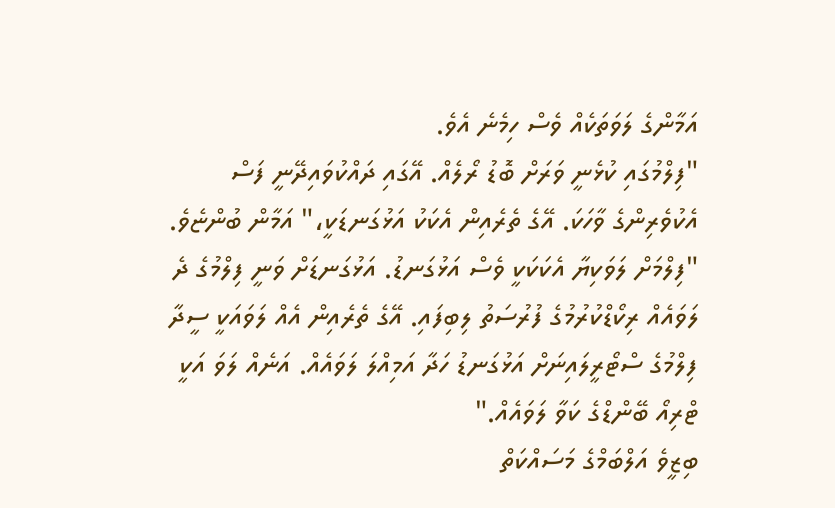އަމާންގެ ލަވަތަކެއް ވެސް ހިމެނެ އެވެ.
"ފިލްމުގައި ކުޅެނީ ވަރަށް ބޮޑު ރޯލެއް. އޭގައި ދައްކުވައިދޭނީ ފަސް އެކުވެރިންގެ ވާހަކަ. އޭގެ ތެރެއިން އެކަކު އަޅުގަނޑަކީ،" އަމާން ބުންޏެވެ.
"ފިލްމަށް ލަވަކިޔާ އެކަކަކީ ވެސް އަޅުގަނޑު. އަޅުގަނޑަށް ވަނީ ފިލްމުގެ ދެ ލަވައެއް ރިކޯޑްކުރުމުގެ ފުރުސަތު ލިބިފައި. އޭގެ ތެރެއިން އެއް ލަވައަކީ ސީދާ ފިލްމުގެ ސްޓޯރީލައިނަށް އަޅުގަނޑު ހަދާ އަމިއްލަ ލަވައެއް. އަނެއް ލަވަ އަކީ ޓްރިއޯ ބޭންޑްގެ ކަވާ ލަވައެއް."
ބިޒީވެ އަލްބަމްގެ މަސައްކަތް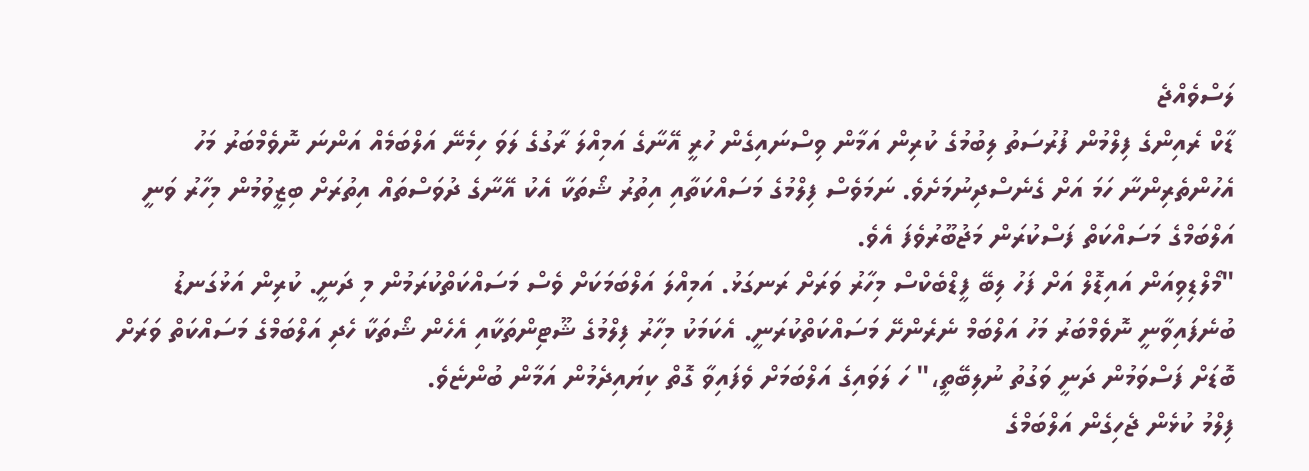ލަސްވެއްޖެ
ޑާކް ރެއިންގެ ފިލްމުން ފުރުސަތު ލިބުމުގެ ކުރިން އަމާން ވިސްނައިގެން ހުރީ އޭނާގެ އަމިއްލަ ރާގުގެ ލަވަ ހިމެނޭ އަލްބަމެއް އަންނަ ނޮވެމްބަރު މަހު އެހުންތެރިންނާ ހަމަ އަށް ގެނެސްދިނުމަށެވެ. ނަމަވެސް ފިލްމުގެ މަސައްކަތާއި އިތުރު ޝޯތަކާ އެކު އޭނާގެ ދުވަސްތައް އިތުރަށް ބިޒީވުމުން މިހާރު ވަނީ އަލްބަމްގެ މަސައްކަތް ފަސްކުރަން މަޖުބޫރުވެފަ އެވެ.
"މޯލްޑިވިއަން އައިޑޮލް އަށް ފަހު ލިބޭ ފީޑްބެކްސް މިހާރު ވަރަށް ރަނގަޅު. އަމިއްލަ އަލްބަމަކަށް ވެސް މަސައްކަތްކުރަމުން މި ދަނީ. ކުރިން އަޅުގަނޑު ބުނެފައިވާނީ ނޮވެމްބަރު މަހު އަލްބަމް ނެރެންށޭ މަސައްކަތްކުރަނީ. އެކަމަކު މިހާރު ފިލްމުގެ ޝޫޓިންތަކާއި އެހެން ޝޯތަކާ ހެދި އަލްބަމްގެ މަސައްކަތް ވަރަށް ބޮޑަށް ފަސްވަމުން ދަނީ ވަގުތު ނުލިބޭތީ،" ހަ ލަވައިގެ އަލްބަމަށް ވެފައިވާ ގޮތް ކިޔައިދެމުން އަމާން ބުންޏެވެ.
ފިލްމު ކުޅެން ޖެހިގެން އަލްބަމްގެ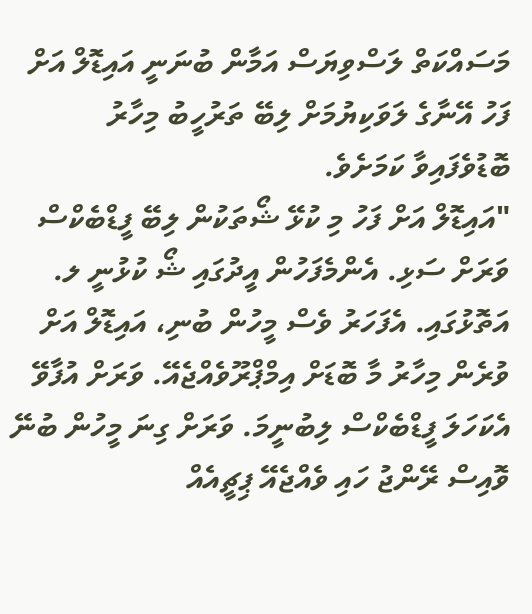މަސައްކަތް ލަސްވިޔަސް އަމާން ބުނަނީ އައިޑޮލް އަށް ފަހު އޭނާގެ ލަވަކިޔުމަށް ލިބޭ ތަރުހީބު މިހާރު ބޮޑުވެފައިވާ ކަމަށެވެ.
"އައިޑޮލް އަށް ފަހު މި ކުޅޭ ޝޯތަކުން ލިބޭ ފީޑްބެކްސް ވަރަށް ސަޅި. އެންމެފަހުން އީދުގައި ޝޯ ކުޅުނީ ލ. އަތޮޅުގައި. އެފަހަރު ވެސް މީހުން ބުނި، އައިޑޮލް އަށް ވުރެން މިހާރު މާ ބޮޑަށް އިމްޕްރޫވެއްޖެއޭ. ވަރަށް އުފާވޭ އެކަހަލަ ފީޑްބެކްސް ލިބުނީމަ. ވަރަށް ގިނަ މީހުން ބުނޭ ވޮއިސް ރޭންޖު ހައި ވެއްޖެއޭ ޕިޗީއެއް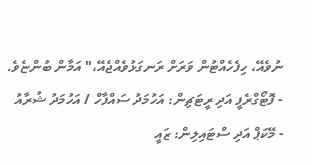ނުވެއޭ، ހިފެހެއްޓުން ވަރަށް ރަނގަޅުވެއްޖެއޭ،" އަމާން ބުންޏެވެ.
- ފޮޓޯގްރެފީ އަދި ރީޓަޗިން: އަހުމަދު ސައްފާހް / އަހުމަދު ޝުރާއު
- މޭކަޕް އަދި ސްޓައިލިން: ޒައީ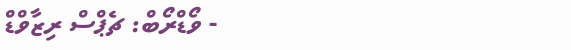- ވޯޑްރޯބް: ޗެޕްސް ރިޒާވްޑް